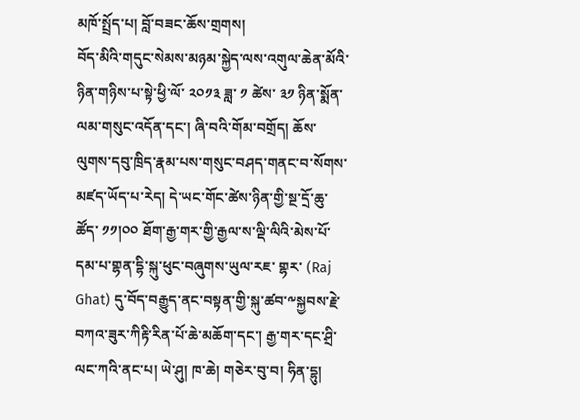མཁོ་སྤྲོད་པ། བློ་བཟང་ཆོས་གྲགས།
བོད་མིའི་གདུང་སེམས་མཉམ་སྐྱེད་ལས་འགུལ་ཆེན་མོའི་ཉིན་གཉིས་པ་སྟེ་ཕྱི་ལོ་ ༢༠༡༣ ཟླ་ ༡ ཚེས་ ༣༡ ཉིན་སྨོན་ལམ་གསུང་འདོན་དང་། ཞི་བའི་གོམ་བགྲོད། ཆོས་ལུགས་དབུ་ཁྲིད་རྣམ་པས་གསུང་བཤད་གནང་བ་སོགས་མཛད་ཡོད་པ་རེད། དེ་ཡང་གོང་ཚེས་ཉིན་གྱི་སྔ་དྲོ་ཆུ་ཚོད་ ༡༡།༠༠ ཐོག་རྒྱ་གར་གྱི་རྒྱལ་ས་ལྡི་ལིའི་མེས་པོ་དམ་པ་གྷན་དྷི་སྐུ་ཕུང་བཞུགས་ཡུལ་རཇ་ གྷར་ (Raj Ghat) དུ་བོད་བརྒྱུད་ནང་བསྟན་གྱི་སྐུ་ཚབ་༸སྐྱབས་རྗེ་བཀའ་ཟུར་ཀིརྟི་རིན་པོ་ཆེ་མཆོག་དང་། རྒྱ་གར་དང་ཤྲི་ལང་ཀའི་ནང་པ། ཡེ་ཤུ། ཁ་ཆེ། གཅེར་བུ་བ། ཧིན་དྷུ།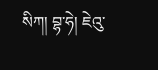སིཀ། བྷ་ཧེ། ཇེའུ་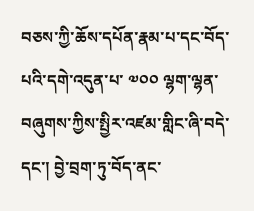བཅས་ཀྱི་ཆོས་དཔོན་རྣམ་པ་དང་བོད་པའི་དགེ་འདུན་པ་ ༧༠༠ ལྷག་ལྷན་བཞུགས་ཀྱིས་སྤྱིར་འཛམ་གླིང་ཞི་བདེ་དང་། བྱེ་བྲག་ཏུ་བོད་ནང་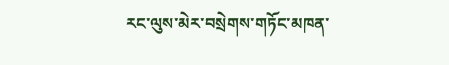རང་ལུས་མེར་བསྲེགས་གཏོང་མཁན་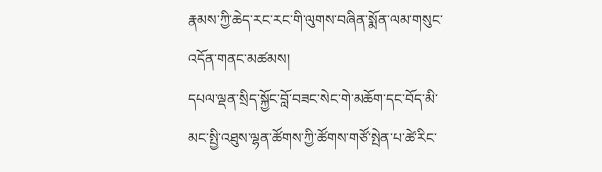རྣམས་ཀྱི་ཆེད་རང་རང་གི་ལུགས་བཞིན་སྨོན་ལམ་གསུང་འདོན་གནང་མཚམས།
དཔལ་ལྡན་སྲིད་སྐྱོང་བློ་བཟང་སེང་གེ་མཆོག་དང་བོད་མི་མང་སྤྱི་འཐུས་ལྷན་ཚོགས་ཀྱི་ཚོགས་གཙོ་སྤེན་པ་ཚེ་རིང་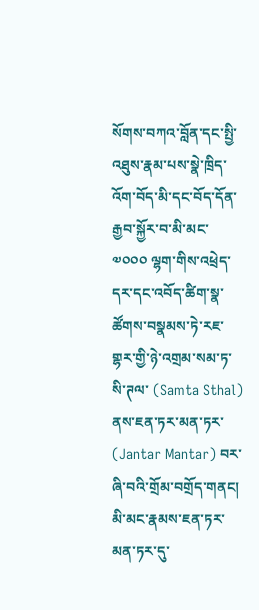སོགས་བཀའ་བློན་དང་སྤྱི་འཐུས་རྣམ་པས་སྣེ་ཁྲིད་འོག་བོད་མི་དང་བོད་དོན་རྒྱབ་སྐྱོར་བ་མི་མང་ ༧༠༠༠ ལྷག་གིས་འཕྲེད་དར་དང་འབོད་ཚིག་སྣ་ཚོགས་བསྣམས་ཏེ་རཇ་གྷར་གྱི་ཉེ་འགྲམ་སམ་ཏ་ སི་ཊལ་ (Samta Sthal) ནས་ཇན་ཏར་མན་ཏར་ (Jantar Mantar) བར་ཞི་བའི་གྲོམ་བགྲོད་གནང། མི་མང་རྣམས་ཇན་ཏར་མན་ཏར་དུ་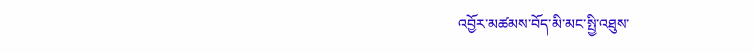འབྱོར་མཚམས་བོད་མི་མང་སྤྱི་འཐུས་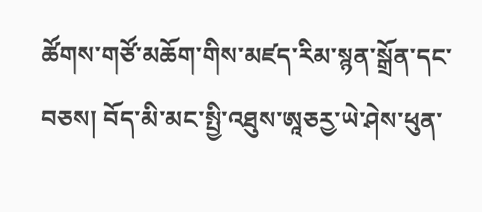ཚོགས་གཙོ་མཆོག་གིས་མཛད་རིམ་སྙན་སྒྲོན་དང་བཅས། བོད་མི་མང་སྤྱི་འཐུས་ཨཱཅརྱ་ཡེ་ཤེས་ཕུན་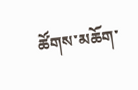ཚོགས་མཆོག་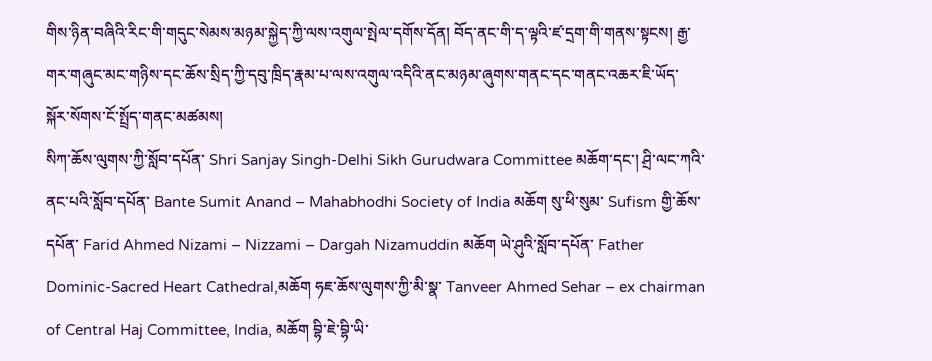གིས་ཉིན་བཞིའི་རིང་གི་གདུང་སེམས་མཉམ་སྐྱེད་ཀྱི་ལས་འགུལ་སྤེལ་དགོས་དོན། བོད་ནང་གི་ད་ལྟའི་ཛ་དྲག་གི་གནས་སྟངས། རྒྱ་གར་གཞུང་མང་གཉིས་དང་ཆོས་སྲིད་ཀྱི་དབུ་ཁྲིད་རྣམ་པ་ལས་འགུལ་འདིའི་ནང་མཉམ་ཞུགས་གནང་དང་གནང་འཆར་ཇི་ཡོད་སྐོར་སོགས་ངོ་སྤྲོད་གནང་མཚམས།
སིཀ་ཆོས་ལུགས་ཀྱི་སློབ་དཔོན་ Shri Sanjay Singh-Delhi Sikh Gurudwara Committee མཆོག་དང་། ཤྲི་ལང་ཀའི་ནང་པའི་སློབ་དཔོན་ Bante Sumit Anand – Mahabhodhi Society of India མཆོག སུ་ཕི་སུམ་ Sufism གྱི་ཆོས་དཔོན་ Farid Ahmed Nizami – Nizzami – Dargah Nizamuddin མཆོག ཡེ་ཤུའི་སློབ་དཔོན་ Father Dominic-Sacred Heart Cathedral,མཆོག ཧཇ་ཆོས་ལུགས་ཀྱི་མི་སྣ་ Tanveer Ahmed Sehar – ex chairman of Central Haj Committee, India, མཆོག བྷི་ཇེ་བྷི་ཡི་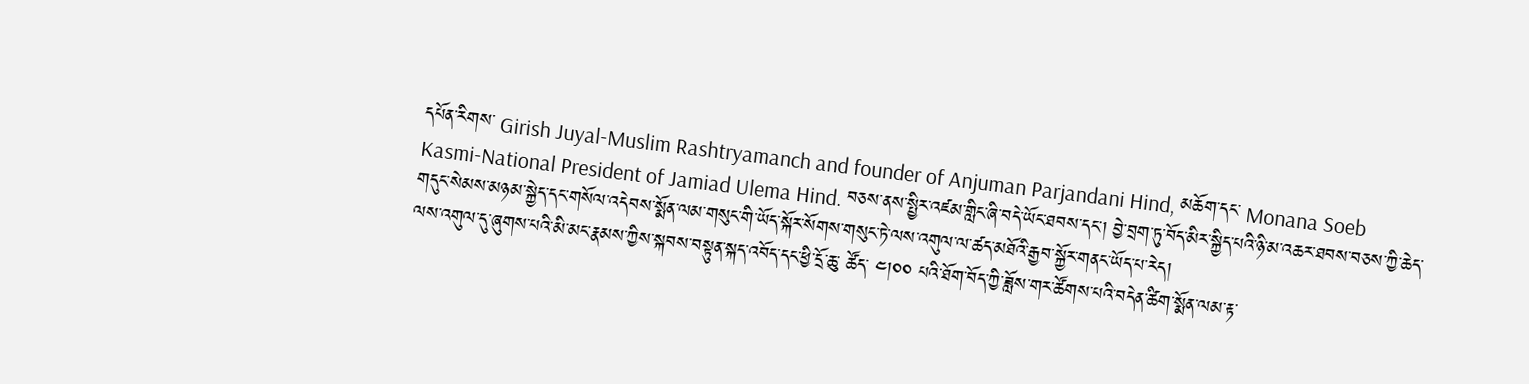དཔོན་རིགས་ Girish Juyal-Muslim Rashtryamanch and founder of Anjuman Parjandani Hind, མཆོག་དང་ Monana Soeb Kasmi-National President of Jamiad Ulema Hind. བཅས་ནས་སྤྱིར་འཛམ་གླིང་ཞི་བདེ་ཡོང་ཐབས་དང་། བྱེ་བྲག་ཏུ་བོད་མིར་སྐྱིད་པའི་ཉི་མ་འཆར་ཐབས་བཅས་ཀྱི་ཆེད་གདུང་སེམས་མཉམ་སྐྱེད་དང་གསོལ་འདེབས་སྨོན་ལམ་གསུང་གི་ཡོད་སྐོར་སོགས་གསུང་ཏེ་ལས་འགུལ་ལ་ཚད་མཐོའི་རྒྱབ་སྐྱོར་གནང་ཡོད་པ་རེད།
ལས་འགུལ་དུ་ཞུགས་པའི་མི་མང་རྣམས་ཀྱིས་སྐབས་བསྟུན་སྐད་འབོད་དང་ཕྱི་དྲོ་ཆུ་ ཚོད་ ༤།༠༠ པའི་ཐོག་བོད་ཀྱི་ཟློས་གར་ཚོགས་པའི་བདེན་ཚིག་སྨོན་ལམ་རྟ་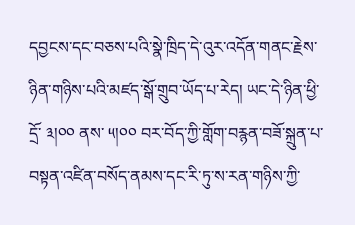དབྱངས་དང་བཅས་པའི་སྣེ་ཁྲིད་དེ་འུར་འདོན་གནང་རྗེས་ཉིན་གཉིས་པའི་མཛད་སྒོ་གྲུབ་ཡོད་པ་རེད། ཡང་དེ་ཉིན་ཕྱི་དྲོ་ ༣།༠༠ ནས་ ༥།༠༠ བར་བོད་ཀྱི་གློག་བརྙན་བཟོ་སྐྲུན་པ་བསྟན་འཛིན་བསོད་ནམས་དང་རི་ཏུ་ས་རན་གཉིས་ཀྱི་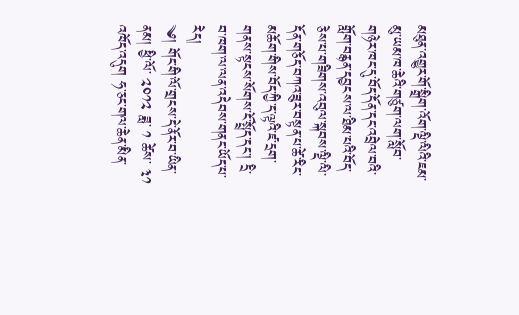མཐུན་འགྱུར་གོ་སྒྲིག་འོག་ལྡི་ལིའི་ཇམ་མུ་ཡམ་ཁ་ཆེའི་གཙུག་ལག་སློབ་གཉེར་ཁང་དུ་བོད་དོན་དང་འབྲེལ་བའི་གློག་བརྙན་དབྱངས་ལ་ཐིམ་པའི་བོད་ཅེས་པ་གཟིགས་འབུལ་སྐབས་ལྡི་ལི་དོན་གཅོད་བཀའ་ཟུར་བསྟན་པ་ཚེ་རིང་མཆོག་གིས་བོད་ཀྱི་ད་ལྟའི་ཛ་དྲག་གནས་སྟངས་སོགས་ངོ་སྤྲོད་དང་། དྲི་བ་ཁག་ལ་ལན་འདེབས་གནང་ཡོད་པ་རེད།
༄། གོང་གི་ལོ་གྲངས་དེ་ནོར་བ་ཡིན་ནམ། ཕྱི་ལོ་ ༢༠༡༢ ཟླ་ ༡ ཚེས་ ༣༡ འཁོད་འདུག ཧ་ཅང་གལ་ཆེན་མིན་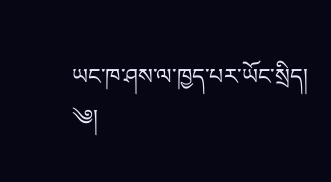ཡང་ཁ་ཤས་ལ་ཁྱད་པར་ཡོང་སྲིད།
༄།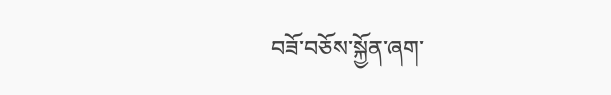བཟོ་བཅོས་སྐྱོན་ཞག་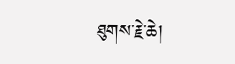ཐུགས་རྗེ་ཆེ།